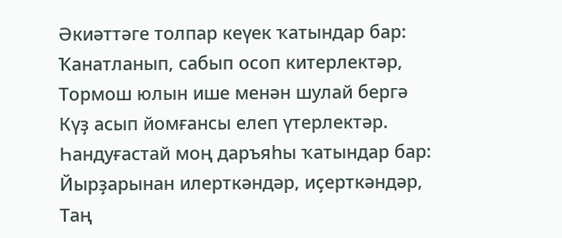Әкиәттәге толпар кеүек ҡатындар бар:
Ҡанатланып, сабып осоп китерлектәр,
Тормош юлын ише менән шулай бергә
Күҙ асып йомғансы елеп үтерлектәр.
Һандуғастай моң даръяһы ҡатындар бар:
Йырҙарынан илерткәндәр, иҫерткәндәр,
Таң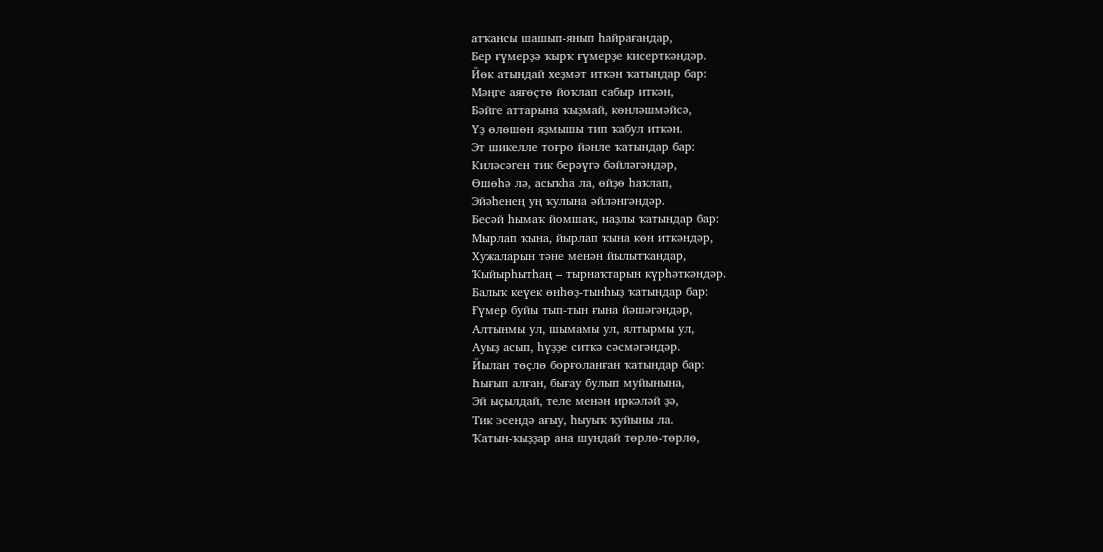атҡансы шашып-янып һайрағандар,
Бер ғүмерҙә ҡырҡ ғүмерҙе кисерткәндәр.
Йөк атындай хеҙмәт иткән ҡатындар бар:
Мәңге аяғөҫтө йоҡлап сабыр иткән,
Бәйге аттарына ҡыҙмай, көнләшмәйсә,
Үҙ өлөшөн яҙмышы тип ҡабул иткән.
Эт шикелле тоғро йәнле ҡатындар бар:
Киләсәген тик берәүгә бәйләгәндәр,
Өшөһә лә, асыҡһа ла, өйҙө һаҡлап,
Эйәһенең уң ҡулына әйләнгәндәр.
Бесәй һымаҡ йомшаҡ, наҙлы ҡатындар бар:
Мырлап ҡына, йырлап ҡына көн иткәндәр,
Хужаларын тәне менән йылытҡандар,
Ҡыйырһытһаң – тырнаҡтарын күрһәткәндәр.
Балыҡ кеүек өнһөҙ-тынһыҙ ҡатындар бар:
Ғүмер буйы тып-тын ғына йәшәгәндәр,
Алтынмы ул, шымамы ул, ялтырмы ул,
Ауыҙ асып, һүҙҙе ситкә сәсмәгәндәр.
Йылан төҫлө борғоланған ҡатындар бар:
Һығып алған, бығау булып муйынына,
Эй ыҫылдай, теле менән иркәләй ҙә,
Тик эсендә ағыу, һыуыҡ ҡуйыны ла.
Ҡатын-ҡыҙҙар ана шундай төрлө-төрлө,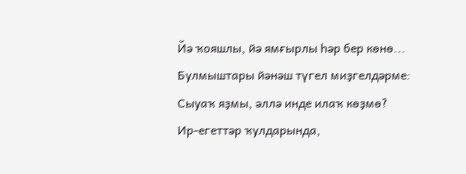Йә ҡояшлы, йә ямғырлы һәр бер көнө...
Булмыштары йәнәш түгел миҙгелдәрме:
Сыуаҡ яҙмы, әллә инде илаҡ көҙмө?
Ир-егеттәр ҡулдарында,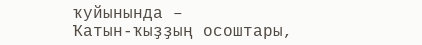ҡуйынында –
Ҡатын-ҡыҙҙың осоштары,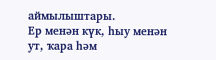аймылыштары.
Ер менән күк, һыу менән ут, ҡара һәм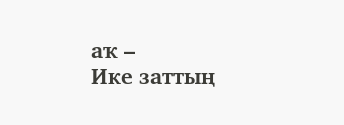аҡ –
Ике заттың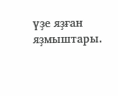үҙе яҙған яҙмыштары.